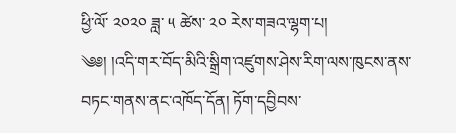ཕྱི་ལོ་ ༢༠༢༠ ཟླ་ ༥ ཚེས་ ༢༠ རེས་གཟའ་ལྷག་པ།
༄༅། །འདི་གར་བོད་མིའི་སྒྲིག་འཛུགས་ཤེས་རིག་ལས་ཁུངས་ནས་བཏང་གནས་ནང་འཁོད་དོན། ཏོག་དབྱིབས་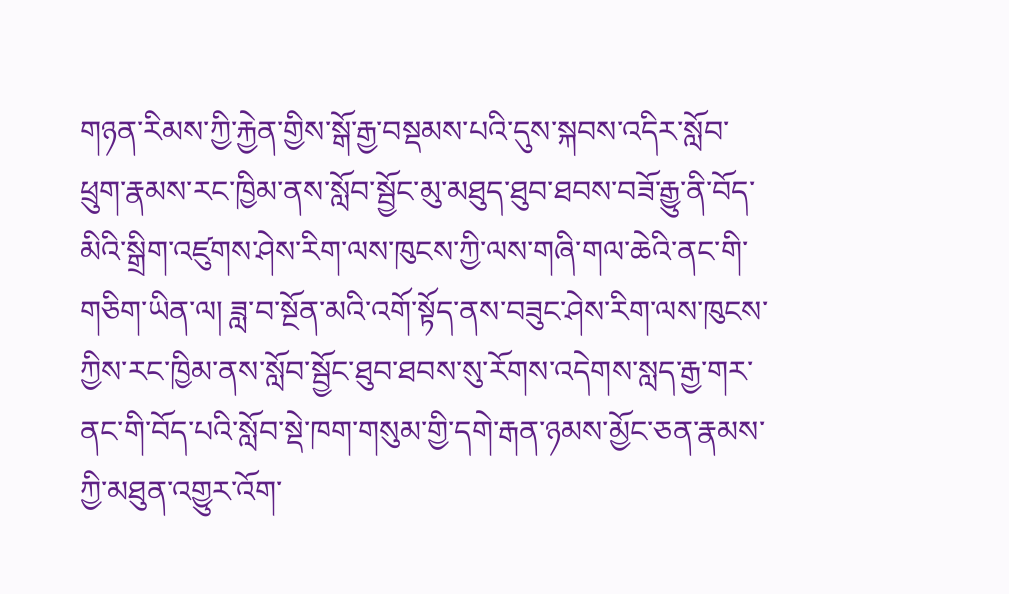གཉན་རིམས་ཀྱི་རྐྱེན་གྱིས་སྒོ་རྒྱ་བསྡམས་པའི་དུས་སྐབས་འདིར་སློབ་ཕྲུག་རྣམས་རང་ཁྱིམ་ནས་སློབ་སྦྱོང་མུ་མཐུད་ཐུབ་ཐབས་བཟོ་རྒྱུ་ནི་བོད་མིའི་སྒྲིག་འཛུགས་ཤེས་རིག་ལས་ཁུངས་ཀྱི་ལས་གཞི་གལ་ཆེའི་ནང་གི་གཅིག་ཡིན་ལ། ཟླ་བ་སྔོན་མའི་འགོ་སྟོད་ནས་བཟུང་ཤེས་རིག་ལས་ཁུངས་ཀྱིས་རང་ཁྱིམ་ནས་སློབ་སྦྱོང་ཐུབ་ཐབས་སུ་རོགས་འདེགས་སླད་རྒྱ་གར་ནང་གི་བོད་པའི་སློབ་སྡེ་ཁག་གསུམ་གྱི་དགེ་རྒན་ཉམས་མྱོང་ཅན་རྣམས་ཀྱི་མཐུན་འགྱུར་འོག་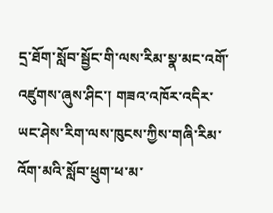དྲ་ཐོག་སློབ་སྦྱོང་གི་ལས་རིམ་སྣ་མང་འགོ་འཛུགས་ཞུས་ཤིང་། གཟའ་འཁོར་འདིར་ཡང་ཤེས་རིག་ལས་ཁུངས་ཀྱིས་གཞི་རིམ་འོག་མའི་སློབ་ཕྲུག་ཕ་མ་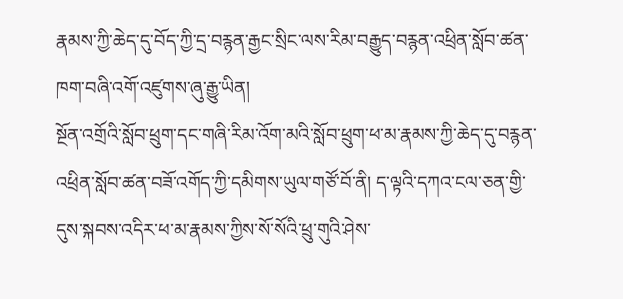རྣམས་ཀྱི་ཆེད་དུ་བོད་ཀྱི་དྲ་བརྙན་རྒྱང་སྲིང་ལས་རིམ་བརྒྱུད་བརྙན་འཕྲིན་སློབ་ཚན་ཁག་བཞི་འགོ་འཛུགས་ཞུ་རྒྱུ་ཡིན།
སྔོན་འགྲོའི་སློབ་ཕྲུག་དང་གཞི་རིམ་འོག་མའི་སློབ་ཕྲུག་ཕ་མ་རྣམས་ཀྱི་ཆེད་དུ་བརྙན་འཕྲིན་སློབ་ཚན་བཟོ་འགོད་ཀྱི་དམིགས་ཡུལ་གཙོ་བོ་ནི། ད་ལྟའི་དཀའ་ངལ་ཅན་གྱི་དུས་སྐབས་འདིར་ཕ་མ་རྣམས་ཀྱིས་སོ་སོའི་ཕྲུ་གུའི་ཤེས་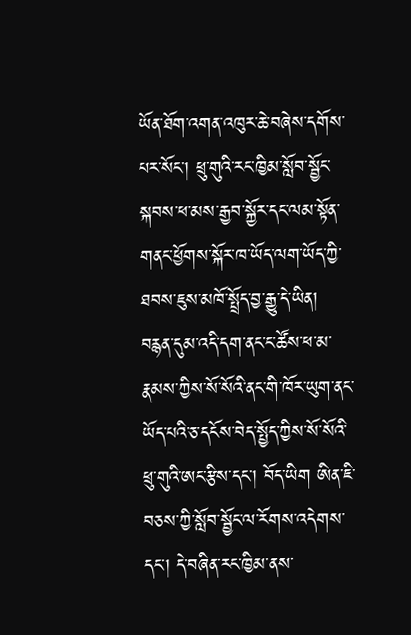ཡོན་ཐོག་འགན་འཁུར་ཆེ་བཞེས་དགོས་པར་སོང་། ཕྲུ་གུའི་རང་ཁྱིམ་སློབ་སྦྱོང་སྐབས་ཕ་མས་རྒྱབ་སྐྱོར་དང་ལམ་སྟོན་གནང་ཕྱོགས་སྐོར་ཁ་ཡོད་ལག་ཡོད་ཀྱི་ཐབས་ཇུས་མཁོ་སྤྲོད་བྱ་རྒྱུ་དེ་ཡིན། བརྙན་དུམ་འདི་དག་ནང་ང་ཚོས་ཕ་མ་རྣམས་ཀྱིས་སོ་སོའི་ནང་གི་ཁོར་ཡུག་ནང་ཡོད་པའི་ཅ་དངོས་བེད་སྤྱོད་ཀྱིས་སོ་སོའི་ཕྲུ་གུའི་ཨང་རྩིས་དང་། བོད་ཡིག ཨིན་ཇི་བཅས་ཀྱི་སློབ་སྦྱོང་ལ་རོགས་འདེགས་དང་། དེ་བཞིན་རང་ཁྱིམ་ནས་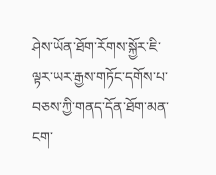ཤེས་ཡོན་ཐོག་རོགས་སྐྱོར་ཇི་ལྟར་ཡར་རྒྱས་གཏོང་དགོས་པ་བཅས་ཀྱི་གནད་དོན་ཐོག་མན་ངག་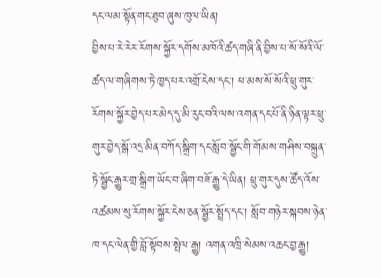དང་ལམ་སྟོན་གང་ཐུབ་ཞུས་ཁུལ་ཡིན།
བྱིས་པ་རེ་རེར་རོགས་སྐྱོར་དགོས་མཁོའི་ཚད་གཞི་ནི་བྱིས་པ་སོ་སོའི་ལོ་ཚད་ལ་གཞིགས་ཏེ་ཁྱད་པར་འགྲོ་ངེས་དང་། ཕ་མས་སོ་སོའི་ཕྲུ་གུར་རོགས་སྐྱོར་བྱེད་པར་མེད་དུ་མི་རུང་བའི་ལས་འགན་དང་པོ་ནི་ཉིན་ལྟར་ཕྲུ་གུར་བྱེད་སྒོ་འདྲ་མིན་བཀོད་སྒྲིག་དང་སློབ་སྦྱོང་གི་གོམས་གཤིས་བསྐྲུན་ཏེ་སྦྱོང་རྒྱུར་གྲ་སྒྲིག་ཡོང་བ་ཞིག་བཟོ་རྒྱུ་དེ་ཡིན། ཕྲུ་གུར་དུས་ཚོད་འོས་འཚམས་སུ་རོགས་སྐྱོར་ངེས་ཅན་སྦྱོར་སྤྲོད་དང་། སློབ་གཉེར་སྐབས་ཉེན་ཁ་དང་ལེན་གྱི་བློ་སྟོབས་སྤེལ་རྒྱུ། འགན་འཁྲི་སེམས་འཆང་བྱ་རྒྱུ།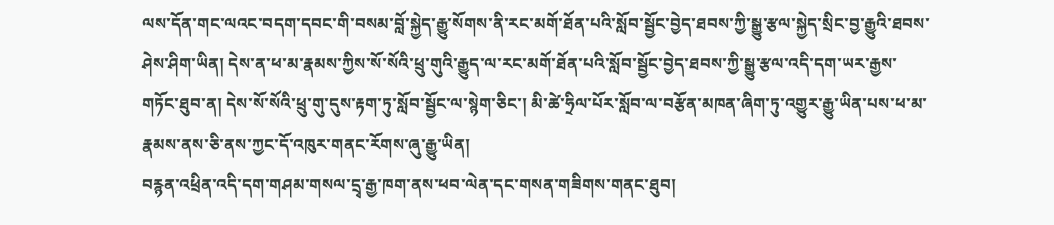ལས་དོན་གང་ལའང་བདག་དབང་གི་བསམ་བློ་སྐྱེད་རྒྱུ་སོགས་ནི་རང་མགོ་ཐོན་པའི་སློབ་སྦྱོང་བྱེད་ཐབས་ཀྱི་སྒྱུ་རྩལ་སྐྱེད་སྲིང་བྱ་རྒྱུའི་ཐབས་ཤེས་ཤིག་ཡིན། དེས་ན་ཕ་མ་རྣམས་ཀྱིས་སོ་སོའི་ཕྲུ་གུའི་རྒྱུད་ལ་རང་མགོ་ཐོན་པའི་སློབ་སྦྱོང་བྱེད་ཐབས་ཀྱི་སྒྱུ་རྩལ་འདི་དག་ཡར་རྒྱས་གཏོང་ཐུབ་ན། དེས་སོ་སོའི་ཕྲུ་གུ་དུས་རྟག་ཏུ་སློབ་སྦྱོང་ལ་སྙེག་ཅིང་། མི་ཚེ་ཧྲིལ་པོར་སློབ་ལ་བརྩོན་མཁན་ཞིག་ཏུ་འགྱུར་རྒྱུ་ཡིན་པས་ཕ་མ་རྣམས་ནས་ཅི་ནས་ཀྱང་དོ་འཁུར་གནང་རོགས་ཞུ་རྒྱུ་ཡིན།
བརྙན་འཕྲིན་འདི་དག་གཤམ་གསལ་དྲྭ་རྒྱ་ཁག་ནས་ཕབ་ལེན་དང་གསན་གཟིགས་གནང་ཐུབ།